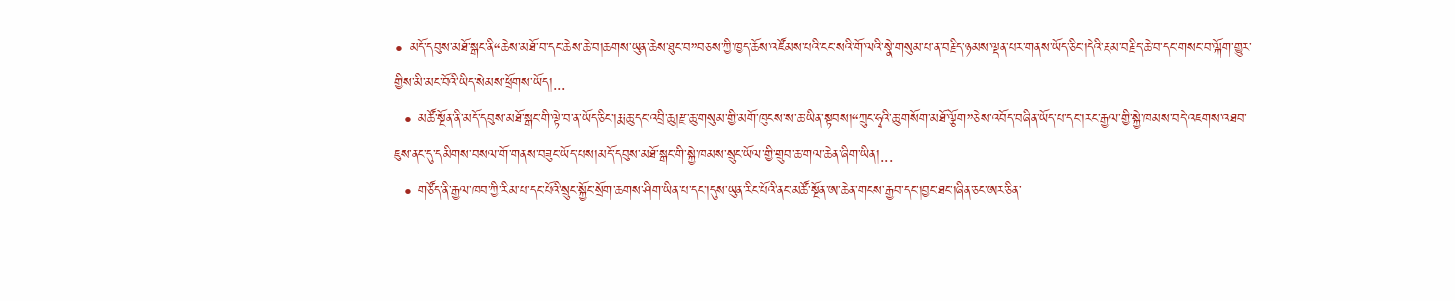• མདོ་དབུས་མཐོ་སྒང་ནི“ཆེས་མཐོ་བ་དང་ཆེས་ཆེ་བ།ཆགས་ཡུན་ཆེས་ཐུང་བ”བཅས་ཀྱི་ཁྱད་ཆོས་འཛོམས་པའི་ངང་སའི་གོ་ལའི་སྣེ་གསུམ་པ་ན་བརྗིད་ཉམས་ལྡན་པར་གནས་ཡོད་ཅིང་།དེའི་རྔམ་བརྗིད་ཆེ་བ་དང་གསང་བ་ལྐོག་གྱུར་གྱིས་མི་མང་བོའི་ཡིད་སེམས་ཕྲོགས་ཡོད།...
  • མཚོ་སྔོན་ནི་མདོ་དབུས་མཐོ་སྒང་གི་ལྟེ་བ་ན་ཡོད་ཅིང་།རྨ་ཆུ་དང་འབྲི་ཆུ།རྫ་ཆུ་གསུམ་གྱི་མགོ་ཁུངས་ས་ཆ་ཡིན་སྟབས།“ཀྲུང་ཧྭའི་ཆུ་གསོག་མཐོ་ལྕོག”ཅེས་འབོད་བཞིན་ཡོད་པ་དང་།རང་རྒྱལ་གྱི་སྐྱེ་ཁམས་བདེ་འཇགས་འཐབ་ཇུས་ནང་དུ་དམིགས་བསལ་གོ་གནས་བཟུང་ཡོད་པས།མདོ་དབུས་མཐོ་སྒང་གི་སྐྱེ་ཁམས་སྲུང་ཡོལ་གྱི་གྲུབ་ཆ་གལ་ཆེན་ཞིག་ཡིན།...
  • གཙོད་ནི་རྒྱལ་ཁབ་ཀྱི་རིམ་པ་དང་པོའི་སྲུང་སྐྱོང་སྲོག་ཆགས་ཤིག་ཡིན་པ་དང་།དུས་ཡུན་རིང་པོའི་ནང་མཚོ་སྔོན་ཨ་ཆེན་གངས་རྒྱབ་དང་།བྱང་ཐང་།ཞིན་ཅང་ཨར་ཅིན་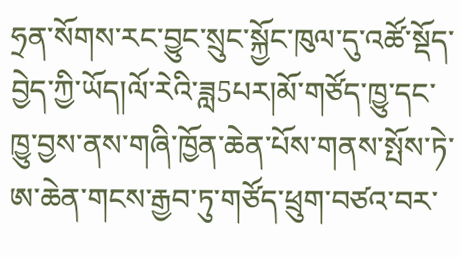ཧྲན་སོགས་རང་བྱུང་སྲུང་སྐྱོང་ཁུལ་དུ་འཚོ་སྡོད་བྱེད་ཀྱི་ཡོད།ལོ་རེའི་ཟླ5པར།མོ་གཙོད་ཁྱུ་དང་ཁྱུ་བྱས་ནས་གཞི་ཁྱོན་ཆེན་པོས་གནས་སྤོས་ཏེ་ཨ་ཆེན་གངས་རྒྱབ་ཏུ་གཙོད་ཕྲུག་བཙའ་བར་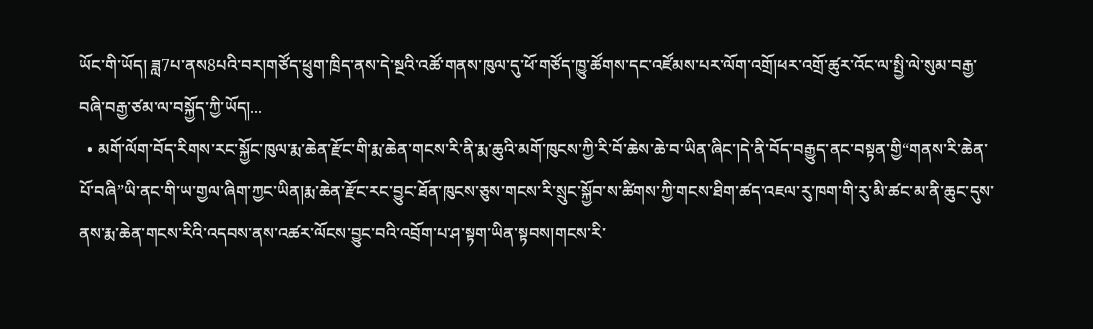ཡོང་གི་ཡོད། ཟླ7པ་ནས8པའི་བར།གཙོད་ཕྲུག་ཁྲིད་ནས་དེ་སྔའི་འཚོ་གནས་ཁུལ་དུ་ཕོ་གཙོད་ཁྱུ་ཚོགས་དང་འཛོམས་པར་ལོག་འགྲོ།ཕར་འགྲོ་ཚུར་འོང་ལ་སྤྱི་ལེ་སུམ་བརྒྱ་བཞི་བརྒྱ་ཙམ་ལ་བསྐྱོད་ཀྱི་ཡོད།...
  • མགོ་ལོག་བོད་རིགས་རང་སྐྱོང་ཁུལ་རྨ་ཆེན་རྫོང་གི་རྨ་ཆེན་གངས་རི་ནི་རྨ་ཆུའི་མགོ་ཁུངས་ཀྱི་རི་བོ་ཆེས་ཆེ་བ་ཡིན་ཞིང་།དེ་ནི་བོད་བརྒྱུད་ནང་བསྟན་གྱི“གནས་རི་ཆེན་པོ་བཞི”ཡི་ནང་གི་ཡ་གྱལ་ཞིག་ཀྱང་ཡིན།རྨ་ཆེན་རྫོང་རང་བྱུང་ཐོན་ཁུངས་ཅུས་གངས་རི་སྲུང་སྐྱོབ་ས་ཚིགས་ཀྱི་གངས་ཐིག་ཚད་འཇལ་རུ་ཁག་གི་རུ་མི་ཚང་མ་ནི་ཆུང་དུས་ནས་རྨ་ཆེན་གངས་རིའི་འདབས་ནས་འཚར་ལོངས་བྱུང་བའི་འབྲོག་པ་ཤ་སྟག་ཡིན་སྟབས།གངས་རི་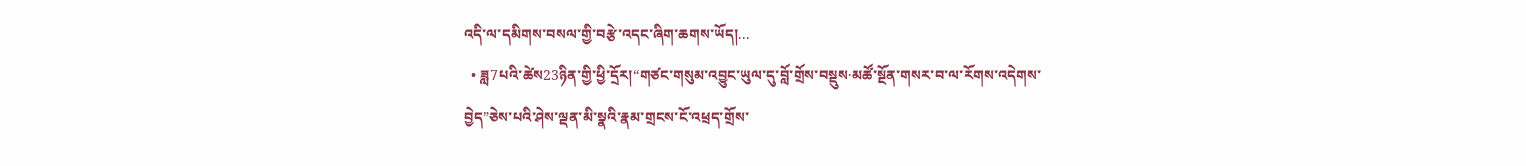འདི་ལ་དམིགས་བསལ་གྱི་བརྩེ་འདང་ཞིག་ཆགས་ཡོད།...
  • ཟླ7པའི་ཚེས23ཉིན་གྱི་ཕྱི་དྲོར།“གཙང་གསུམ་འབྱུང་ཡུལ་དུ་བློ་གྲོས་བསྡུས·མཚོ་སྔོན་གསར་བ་ལ་རོགས་འདེགས་བྱེད”ཅེས་པའི་ཤེས་ལྡན་མི་སྣའི་རྣམ་གྲངས་ངོ་འཕྲད་གྲོས་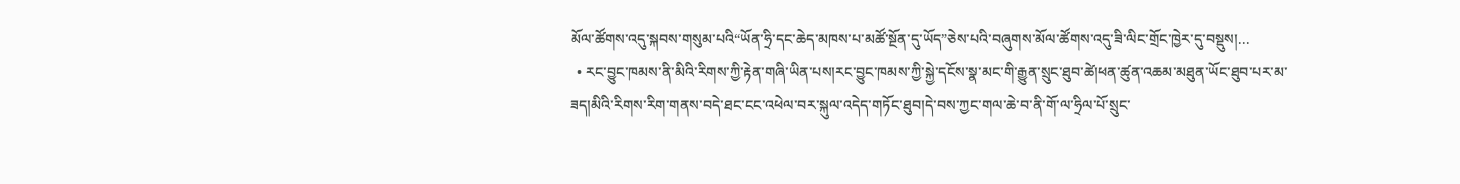མོལ་ཚོགས་འདུ་སྐབས་གསུམ་པའི“ཡོན་ཧྲི་དང་ཆེད་མཁས་པ་མཚོ་སྔོན་དུ་ཡོད”ཅེས་པའི་བཞུགས་མོལ་ཚོགས་འདུ་ཟི་ལིང་གྲོང་ཁྱེར་དུ་བསྡུས།...
  • རང་བྱུང་ཁམས་ནི་མིའི་རིགས་ཀྱི་རྟེན་གཞི་ཡིན་པས།རང་བྱུང་ཁམས་ཀྱི་སྐྱེ་དངོས་སྣ་མང་གི་རྒྱུན་སྲུང་ཐུབ་ཚེ།ཕན་ཚུན་འཆམ་མཐུན་ཡོང་ཐུབ་པར་མ་ཟད།མིའི་རིགས་རིག་གནས་བདེ་ཐང་ངང་འཕེལ་བར་སྐུལ་འདེད་གཏོང་ཐུབ།དེ་བས་ཀྱང་གལ་ཆེ་བ་ནི་གོ་ལ་ཧྲིལ་པོ་སྲུང་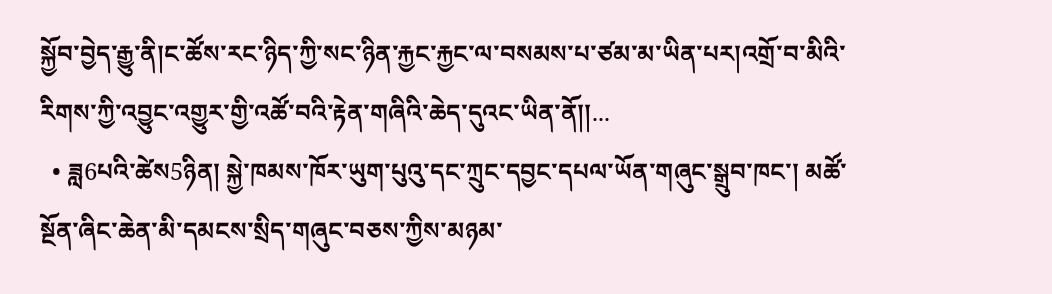སྐྱོབ་བྱེད་རྒྱུ་ནི།ང་ཚོས་རང་ཉིད་ཀྱི་སང་ཉིན་རྐྱང་རྐྱང་ལ་བསམས་པ་ཙམ་མ་ཡིན་པར།འགྲོ་བ་མིའི་རིགས་ཀྱི་འབྱུང་འགྱུར་གྱི་འཚོ་བའི་རྟེན་གཞིའི་ཆེད་དུའང་ཡིན་ནོ།།...
  • ཟླ6པའི་ཚེས5ཉིན། སྐྱེ་ཁམས་ཁོར་ཡུག་པུའུ་དང་ཀྲུང་དབྱང་དཔལ་ཡོན་གཞུང་སྒྲུབ་ཁང་། མཚོ་སྔོན་ཞིང་ཆེན་མི་དམངས་སྲིད་གཞུང་བཅས་ཀྱིས་མཉམ་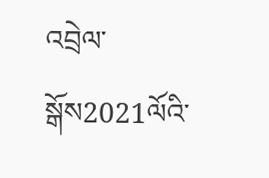འབྲེལ་སྒོས2021ལོའི་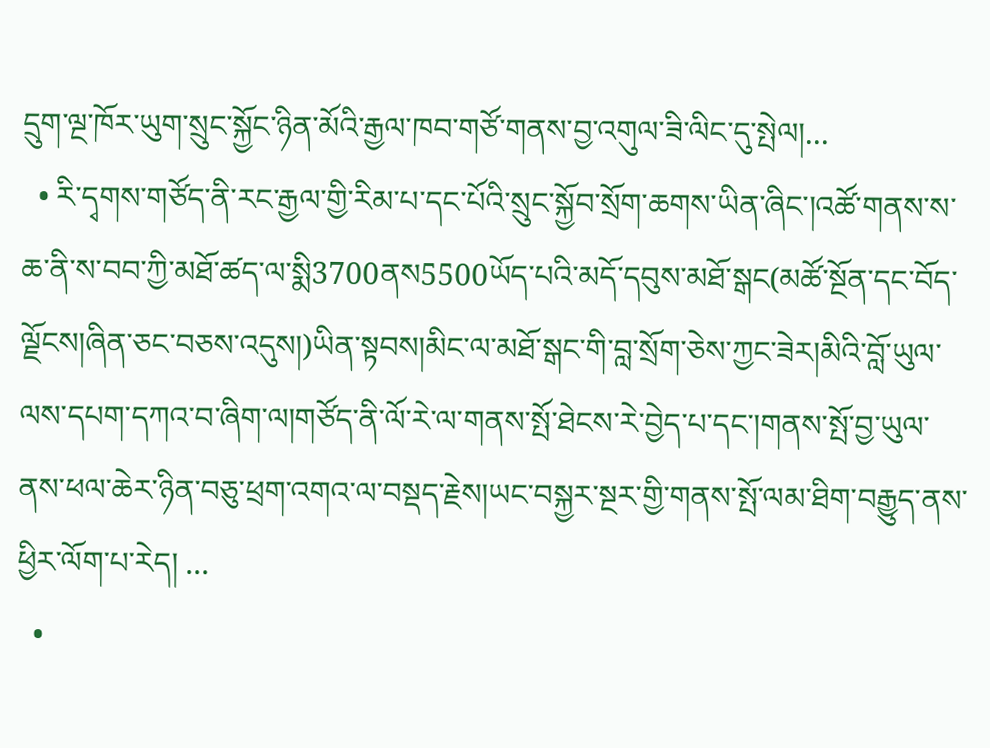དྲུག་ལྔ་ཁོར་ཡུག་སྲུང་སྐྱོང་ཉིན་མོའི་རྒྱལ་ཁབ་གཙོ་གནས་བྱ་འགུལ་ཟི་ལིང་དུ་སྤེལ།...
  • རི་དྭགས་གཙོད་ནི་རང་རྒྱལ་གྱི་རིམ་པ་དང་པོའི་སྲུང་སྐྱོབ་སྲོག་ཆགས་ཡིན་ཞིང་།འཚོ་གནས་ས་ཆ་ནི་ས་བབ་ཀྱི་མཐོ་ཚད་ལ་སྨི3700ནས5500ཡོད་པའི་མདོ་དབུས་མཐོ་སྒང(མཚོ་སྔོན་དང་བོད་ལྗོངས།ཞིན་ཅང་བཅས་འདུས།)ཡིན་སྟབས།མིང་ལ་མཐོ་སྒང་གི་བླ་སྲོག་ཅེས་ཀྱང་ཟེར།མིའི་བློ་ཡུལ་ལས་དཔག་དཀའ་བ་ཞིག་ལ།གཙོད་ནི་ལོ་རེ་ལ་གནས་སྤོ་ཐེངས་རེ་བྱེད་པ་དང་།གནས་སྤོ་བྱ་ཡུལ་ནས་ཕལ་ཆེར་ཉིན་བཅུ་ཕྲག་འགའ་ལ་བསྡད་རྗེས།ཡང་བསྐྱར་སྔར་གྱི་གནས་སྤོ་ལམ་ཐིག་བརྒྱུད་ནས་ཕྱིར་ལོག་པ་རེད། ...
  •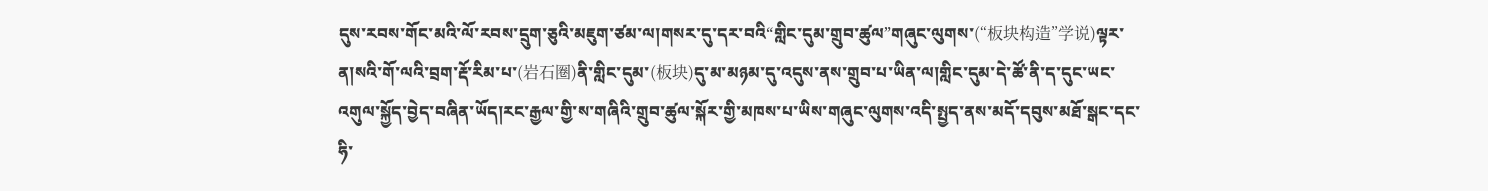དུས་རབས་གོང་མའི་ལོ་རབས་དྲུག་ཅུའི་མཇུག་ཙམ་ལ།གསར་དུ་དར་བའི“གླིང་དུམ་གྲུབ་ཚུལ”གཞུང་ལུགས་(“板块构造”学说)ལྟར་ན།སའི་གོ་ལའི་བྲག་རྡོ་རིམ་པ་(岩石圈)ནི་གླིང་དུམ་(板块)དུ་མ་མཉམ་དུ་འདུས་ནས་གྲུབ་པ་ཡིན་ལ།གླིང་དུམ་དེ་ཚོ་ནི་ད་དུང་ཡང་འགུལ་སྐྱོད་བྱེད་བཞིན་ཡོད།རང་རྒྱལ་གྱི་ས་གཞིའི་གྲུབ་ཚུལ་སྐོར་གྱི་མཁས་པ་ཡིས་གཞུང་ལུགས་འདི་སྤྱད་ནས་མདོ་དབུས་མཐོ་སྒང་དང་ཧི་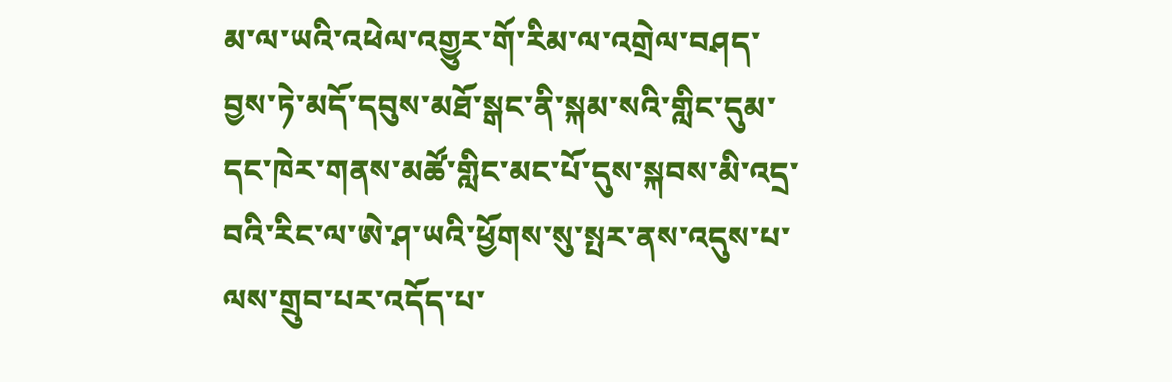མ་ལ་ཡའི་འཕེལ་འགྱུར་གོ་རིམ་ལ་འགྲེལ་བཤད་བྱས་ཏེ་མདོ་དབུས་མཐོ་སྒང་ནི་སྐམ་སའི་གླིང་དུམ་དང་ཁེར་གནས་མཚོ་གླིང་མང་པོ་དུས་སྐབས་མི་འདྲ་བའི་རིང་ལ་ཨེ་ཤ་ཡའི་ཕྱོགས་སུ་སྤར་ནས་འདུས་པ་ལས་གྲུབ་པར་འདོད་པ་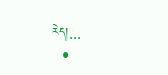རེད།...
  •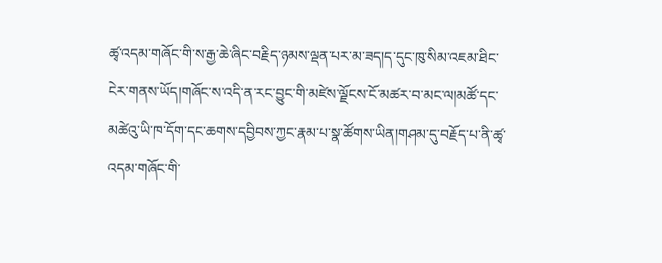ཚྭ་འདམ་གཞོང་གི་ས་རྒྱ་ཆེ་ཞིང་བརྗིད་ཉམས་ལྡན་པར་མ་ཟད།ད་དུང་ཁུ་སིམ་འཇམ་ཐིང་ངེར་གནས་ཡོད།གཞོང་ས་འདི་ན་རང་བྱུང་གི་མཛེས་ལྗོངས་ངོ་མཚར་བ་མང་ལ།མཚོ་དང་མཚེའུ་ཡི་ཁ་དོག་དང་ཆགས་དབྱིབས་ཀྱང་རྣམ་པ་སྣ་ཚོགས་ཡིན།གཤམ་དུ་བརྗོད་པ་ནི་ཚྭ་འདམ་གཞོང་གི་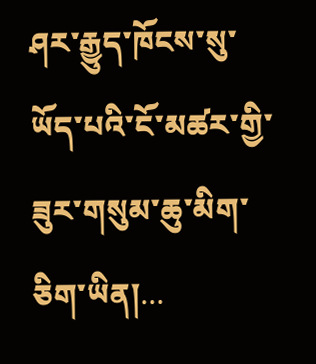ཤར་རྒྱུད་ཁོངས་སུ་ཡོད་པའི་ངོ་མཚར་གྱི་ཟུར་གསུམ་ཆུ་མིག་ཅིག་ཡིན།...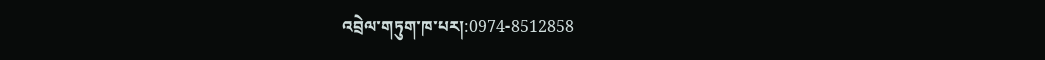འབྲེལ་གཏུག་ཁ་པར།:0974-8512858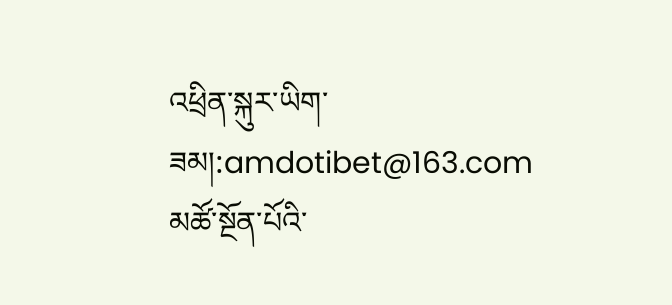འཕྲིན་སྐུར་ཡིག་ཟམ།:amdotibet@163.com
མཚོ་སྔོན་པོའི་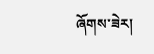ཞོགས་ཟེར།